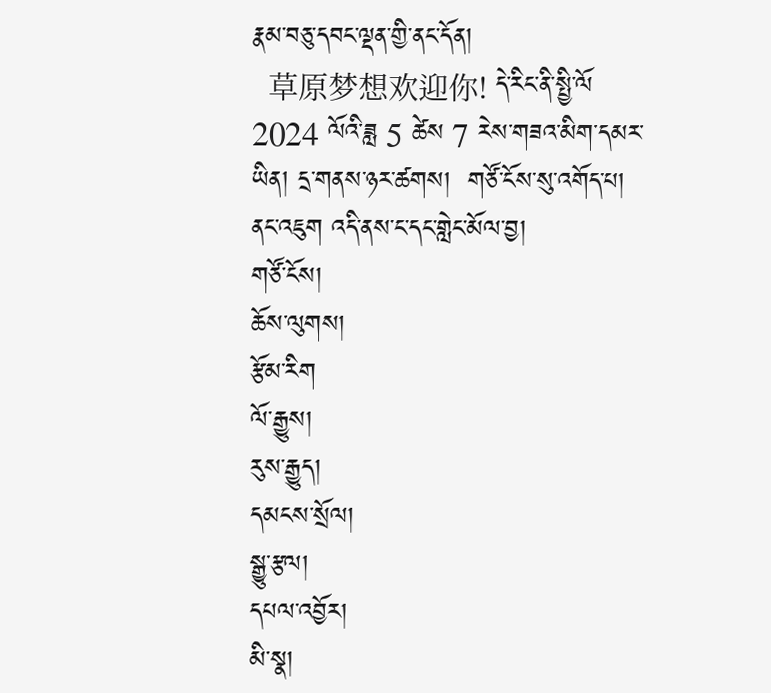རྣམ་བཅུ་དབང་ལྡན་གྱི་ནང་དོན།
  草原梦想欢迎你! དེ་རིང་ནི་སྤྱི་ལོ 2024 ལོའི་ཟླ 5 ཚེས 7 རེས་གཟའ་མིག་དམར་ཡིན། དྲ་གནས་ཉར་ཚགས།  གཙོ་ངོས་སུ་འགོད་པ། ནང་འཇུག འདི་ནས་ང་དང་གླེང་མོལ་བྱ།
གཙོ་ངོས།
ཆོས་ལུགས།
རྩོམ་རིག
ལོ་རྒྱུས།
རུས་རྒྱུད།
དམངས་སྲོལ།
སྒྱུ་རྩལ།
དཔལ་འབྱོར།
མི་སྣ།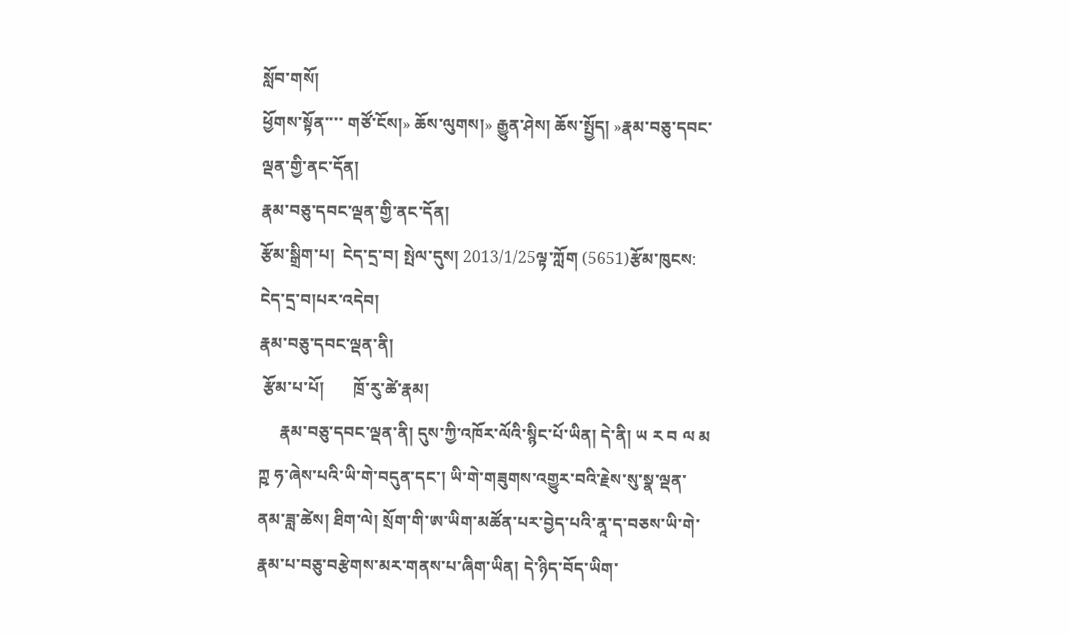སློབ་གསོ།
ཕྱོགས་སྟོན་་་་ གཙོ་ངོས།» ཆོས་ལུགས།» རྒྱུན་ཤེས། ཆོས་སྤྱོད། »རྣམ་བཅུ་དབང་ལྡན་གྱི་ནང་དོན།
རྣམ་བཅུ་དབང་ལྡན་གྱི་ནང་དོན།
རྩོམ་སྒྲིག་པ།  ངེད་དྲ་བ། སྤེལ་དུས། 2013/1/25ལྟ་ཀློག (5651)རྩོམ་ཁུངས: ངེད་དྲ་བ།པར་འདེབ།
རྣམ་བཅུ་དབང་ལྡན་ནི།
 རྩོམ་པ་པོ།       ཁྲོ་རུ་ཚེ་རྣམ།
     རྣམ་བཅུ་དབང་ལྡན་ནི། དུས་ཀྱི་འཁོར་ལོའི་སྙིང་པོ་ཡིན། དེ་ནི། ཡ ར བ ལ མ ཀྵ ཧ་ཞེས་པའི་ཡི་གེ་བདུན་དང་། ཡི་གེ་གཟུགས་འགྱུར་བའི་རྗེས་སུ་སྣ་ལྡན་ནམ་ཟླ་ཚེས། ཐིག་ལེ། སྲོག་གི་ཨ་ཡིག་མཚོན་པར་བྱེད་པའི་ནཱ་ད་བཅས་ཡི་གེ་རྣམ་པ་བཅུ་བརྩེགས་མར་གནས་པ་ཞིག་ཡིན། དེ་ཉིད་བོད་ཡིག་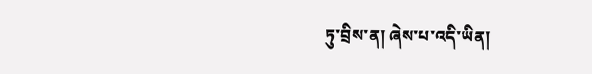ཏུ་བྲིས་ན། ཞེས་པ་འདི་ཡིན།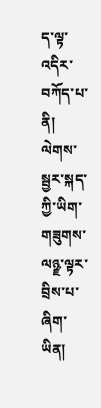ད་ལྟ་འདིར་བཀོད་པ་ནི། ལེགས་སྦྱར་སྐད་ཀྱི་ཡིག་གཟུགས་ལཉྫ་ལྟར་བྲིས་པ་ཞིག་ཡིན།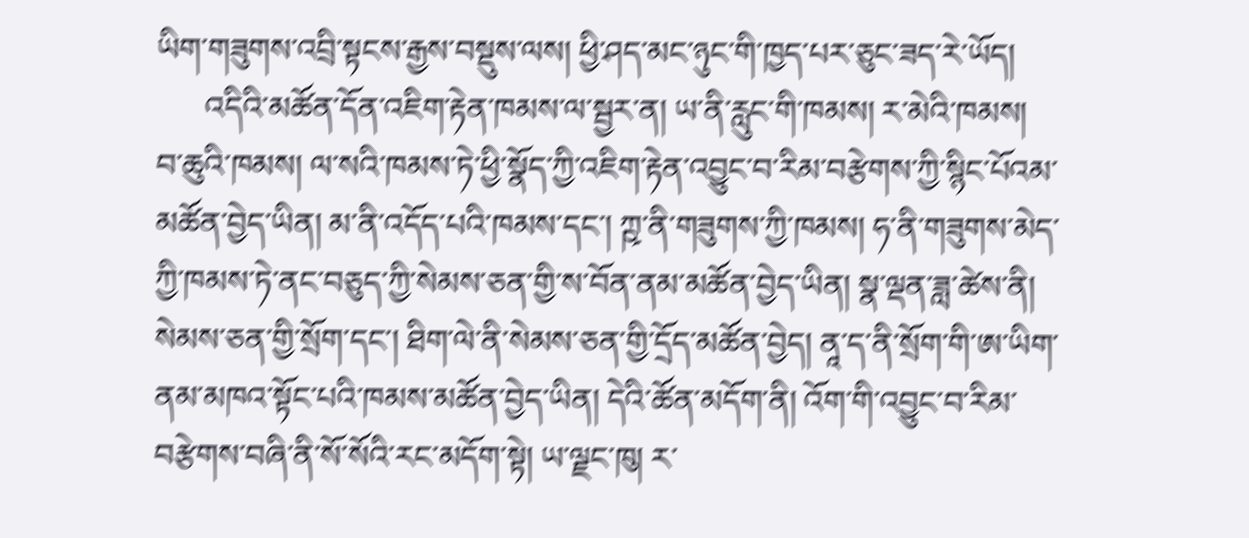ཡིག་གཟུགས་འབྲི་སྟངས་རྒྱས་བསྡུས་ལས། ཕྱི་ཤད་མང་ཉུང་གི་ཁྱད་པར་ཅུང་ཟད་རེ་ཡོད།
      འདིའི་མཚོན་དོན་འཇིག་རྟེན་ཁམས་ལ་སྦྱར་ན། ཡ་ནི་རླུང་གི་ཁམས། ར་མེའི་ཁམས། བ་ཆུའི་ཁམས། ལ་སའི་ཁམས་ཏེ་ཕྱི་སྣོད་ཀྱི་འཇིག་རྟེན་འབྱུང་བ་རིམ་བརྩེགས་ཀྱི་སྙིང་པོའམ་མཚོན་བྱེད་ཡིན། མ་ནི་འདོད་པའི་ཁམས་དང་། ཀྵ་ནི་གཟུགས་ཀྱི་ཁམས། ཧ་ནི་གཟུགས་མེད་ཀྱི་ཁམས་ཏེ་ནང་བཅུད་ཀྱི་སེམས་ཅན་གྱི་ས་བོན་ནམ་མཚོན་བྱེད་ཡིན། སྣ་ལྡན་ཟླ་ཚེས་ནི། སེམས་ཅན་གྱི་སྲོག་དང་། ཐིག་ལེ་ནི་སེམས་ཅན་གྱི་དྲོད་མཚོན་བྱེད། ནཱ་ད་ནི་སྲོག་གི་ཨ་ཡིག་ནམ་མཁའ་སྟོང་པའི་ཁམས་མཚོན་བྱེད་ཡིན། དེའི་ཚོན་མདོག་ནི། འོག་གི་འབྱུང་བ་རིམ་བརྩེགས་བཞི་ནི་སོ་སོའི་རང་མདོག་སྟེ། ཡ་ལྗང་ཁུ། ར་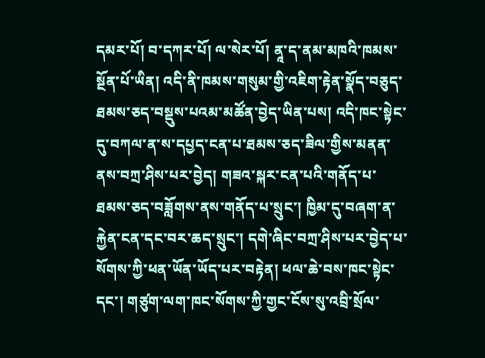དམར་པོ། བ་དཀར་པོ། ལ་སེར་པོ། ནཱ་ད་ནམ་མཁའི་ཁམས་སྔོན་པོ་ཡིན། འདི་ནི་ཁམས་གསུམ་གྱི་འཇིག་རྟེན་སྣོད་བཅུད་ཐམས་ཅད་བསྡུས་པའམ་མཚོན་བྱེད་ཡིན་པས། འདི་ཁང་སྟེང་དུ་བཀལ་ན་ས་དཔྱད་ངན་པ་ཐམས་ཅད་ཟིལ་གྱིས་མནན་ནས་བཀྲ་ཤིས་པར་བྱེད། གཟའ་སྐར་ངན་པའི་གནོད་པ་ཐམས་ཅད་བཟློགས་ནས་གནོད་པ་སྲུང་། ཁྱིམ་དུ་བཞག་ན་རྐྱེན་ངན་དང་བར་ཆད་སྲུང་། དགེ་ཞིང་བཀྲ་ཤིས་པར་བྱེད་པ་སོགས་ཀྱི་ཕན་ཡོན་ཡོད་པར་བརྟེན། ཕལ་ཆེ་བས་ཁང་སྟེང་དང་། གཙུག་ལག་ཁང་སོགས་ཀྱི་གྱང་ངོས་སུ་འབྲི་སྲོལ་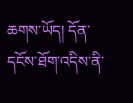ཆགས་ཡོད། དོན་དངོས་ཐོག་འདིས་ནི་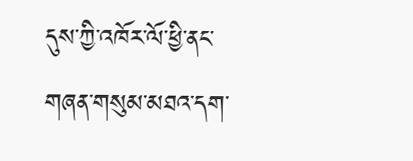དུས་ཀྱི་འཁོར་ལོ་ཕྱི་ནང་གཞན་གསུམ་མཐའ་དག་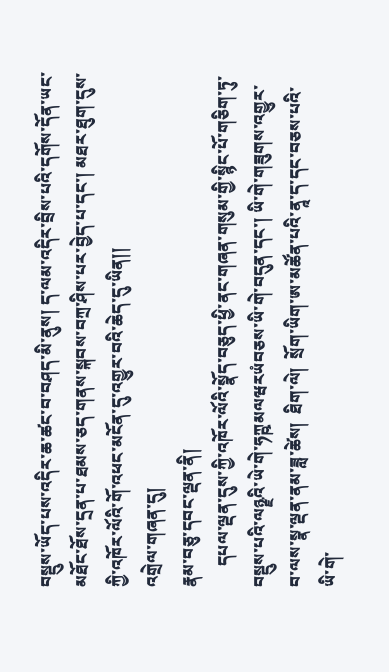བསྡུས་ཡོད་པས་འདིར་ཆ་ཚང་བ་བཤད་མི་ནུས། ད་ལམ་འདིར་བྲིས་པའི་དགོས་དོན་ཡང་མཐོང་ཐོས་དྲན་པ་ཐམས་ཅད་གནས་སྐབས་བཀྲ་ཤིས་པར་བྱེད་པ་དང་། མཐར་ཐུག་དུས་ཀྱི་འཁོར་ལོའི་གོ་འཕང་མངོན་དུ་འགྱུར་བའི་ཆེད་དུ་ཡིན།།
འགྲེལ་གཞན་དུ།
རྣམ་བཅུ་དབང་ལྡན་ནི།
     དཔལ་ལྡན་དུས་ཀྱི་འཁོར་ལོའི་སྣོད་བཅུད་ཕྱི་ནང་གཞན་གསུམ་གྱི་སྙིང་པོ་གཅིག་ཏུ་བསྡུས་པའི་ལཉྫའི་ཡེ་གེ་ཧཀྵམལཝརཡཾབཅས་ཡི་གེ་བདུན་དང་། ཡི་གེ་གཟུགས་འགྱུར་བ་ལས་སྣ་ལྡན་ནམ་ཟླ་ཚེས།  ཐིག་ལེ།  སྲོག་ཡིག་ཨ་མཚོན་པའི་ནཱ་ད་དང་བཅས་པའི་ཡི་གེ་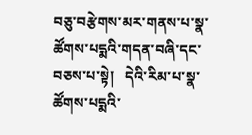བཅུ་བརྩེགས་མར་གནས་པ་སྣ་ཚོགས་པདྨའི་གདན་བཞི་དང་བཅས་པ་སྟེ།   དེའི་རིམ་པ་སྣ་ཚོགས་པདྨའི་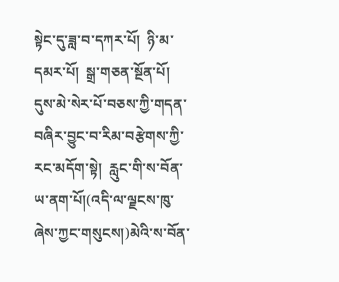སྟེང་དུ་ཟླ་བ་དཀར་པོ།  ཉི་མ་དམར་པོ།  སྒྲ་གཅན་སྔོན་པོ།  དུས་མེ་སེར་པོ་བཅས་ཀྱི་གདན་བཞིར་བྱུང་བ་རིམ་བརྩེགས་ཀྱི་རང་མདོག་སྟེ།  རླུང་གི་ས་བོན་ཡ་ནག་པོ།(འདི་ལ་ལྗངས་ཁུ་ཞེས་ཀྱང་གསུངས།)མེའི་ས་བོན་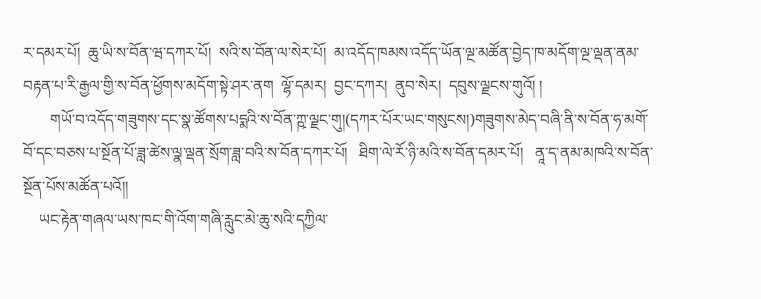ར་དམར་པོ།  ཆུ་ཡི་ས་བོན་ཝ་དཀར་པོ།  སའི་ས་བོན་ལ་སེར་པོ།  མ་འདོད་ཁམས་འདོད་ཡོན་ལྔ་མཚོན་བྱེད་ཁ་མདོག་ལྔ་ལྡན་ནམ་བརྟན་པ་རི་རྒྱལ་གྱི་ས་བོན་ཕྱོགས་མདོག་སྟེ་ཤར་ནག  ལྷོ་དམར།  བྱང་དཀར།  ནུབ་སེར།  དབུས་ལྗངས་གུའོ། །
       གཡོ་བ་འདོད་གཟུགས་དང་སྣ་ཚོགས་པདྨའི་ས་བོན་ཀྵ་ལྗང་གུ།(དཀར་པོར་ཡང་གསུངས།)གཟུགས་མེད་བཞི་ནི་ས་བོན་ཧ་མགོ་བོ་དང་བཅས་པ་སྔོན་པོ་ཟླ་ཚེས་ལྣ་ལྡན་སྲོག་ཟླ་བའི་ས་བོན་དཀར་པོ།   ཐིག་ལེ་རོ་ཉི་མའི་ས་བོན་དམར་པོ།   ནཱ་ད་ནམ་མཁའི་ས་བོན་སྔོན་པོས་མཚོན་པའོ།།
    ཡང་རྟེན་གཞལ་ཡས་ཁང་གི་འོག་གཞི་རླུང་མེ་ཆུ་སའི་དཀྱིལ་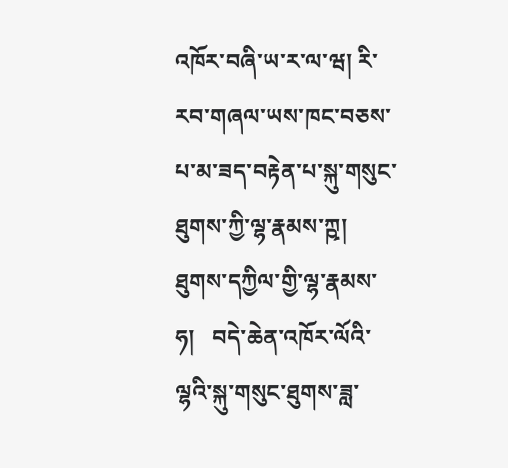འཁོར་བཞི་ཡ་ར་ལ་ཝ། རི་རབ་གཞལ་ཡས་ཁང་བཅས་པ་མ་ཟད་བརྟེན་པ་སྐུ་གསུང་ཐུགས་ཀྱི་ལྷ་རྣམས་ཀྵ།   ཐུགས་དཀྱིལ་གྱི་ལྷ་རྣམས་ཧ།   བདེ་ཆེན་འཁོར་ལོའི་ལྷའི་སྐུ་གསུང་ཐུགས་ཟླ་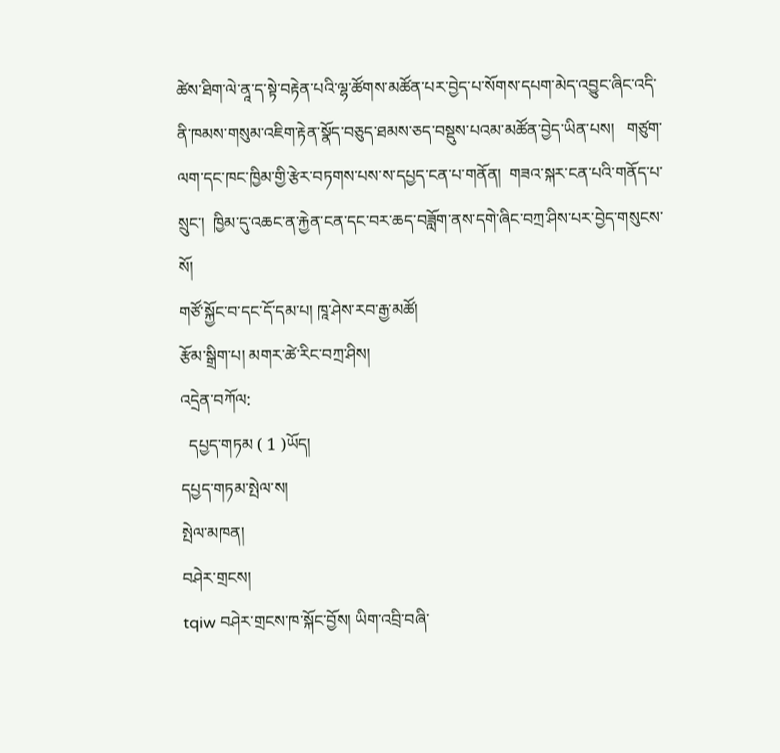ཚེས་ཐིག་ལེ་ནཱ་ད་སྟེ་བརྟེན་པའི་ལྷ་ཚོགས་མཚོན་པར་བྱེད་པ་སོགས་དཔག་མེད་འབྱུང་ཞིང་འདི་ནི་ཁམས་གསུམ་འཇིག་རྟེན་སྣོད་བཅུད་ཐམས་ཅད་བསྡུས་པའམ་མཚོན་བྱེད་ཡིན་པས།   གཙུག་ལག་དང་ཁང་ཁྱིམ་གྱི་རྩེར་བཏགས་པས་ས་དཔྱད་ངན་པ་གནོན།  གཟའ་སྐར་ངན་པའི་གནོད་པ་སྲུང་།  ཁྱིམ་དུ་འཆང་ན་རྐྱེན་ངན་དང་བར་ཆད་བཟློག་ནས་དགེ་ཞིང་བཀྲ་ཤིས་པར་བྱེད་གསུངས་སོ།
གཙོ་སྐྱོང་བ་དང་དོ་དམ་པ། ཁཱ་ཤེས་རབ་རྒྱ་མཚོ།
རྩོམ་སྒྲིག་པ། མགར་ཚེ་རིང་བཀྲ་ཤིས།
འདྲེན་བཀོལ:
  དཔྱད་གཏམ ( 1 )ཡོད།
དཔྱད་གཏམ་སྤེལ་ས།
སྤེལ་མཁན།
བཤེར་གྲངས།
tqiw བཤེར་གྲངས་ཁ་སྐོང་བྱོས། ཡིག་འབྲི་བཞི་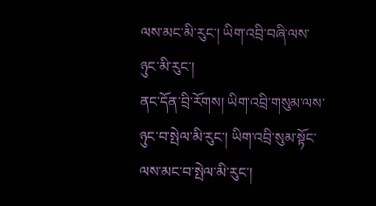ལས་མང་མི་རུང་། ཡིག་འབྲི་བཞི་ལས་ཉུང་མི་རུང་།
ནང་དོན་བྲི་རོགས། ཡིག་འབྲི་གསུམ་ལས་ཉུང་བ་སྤེལ་མི་རུང་། ཡིག་འབྲི་སུམ་སྟོང་ལས་མང་བ་སྤེལ་མི་རུང་།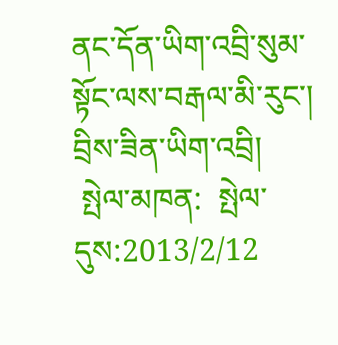ནང་དོན་ཡིག་འབྲི་སུམ་སྟོང་ལས་བརྒལ་མི་རུང་། བྲིས་ཟིན་ཡིག་འབྲི།
 སྤེལ་མཁན:  སྤེལ་དུས:2013/2/12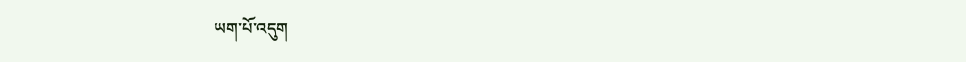ཡག་པོ་འདུག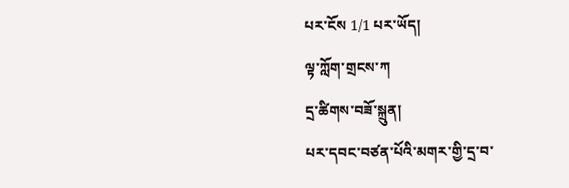པར་ངོས 1/1 པར་ཡོད།
ལྟ་ཀློག་གྲངས་ཀ
དྲ་ཚིགས་བཟོ་སྐྲུན།
པར་དབང་བཙན་པོའི་མགར་གྱི་དྲ་བ་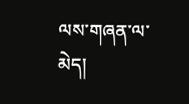ལས་གཞན་ལ་མེད།